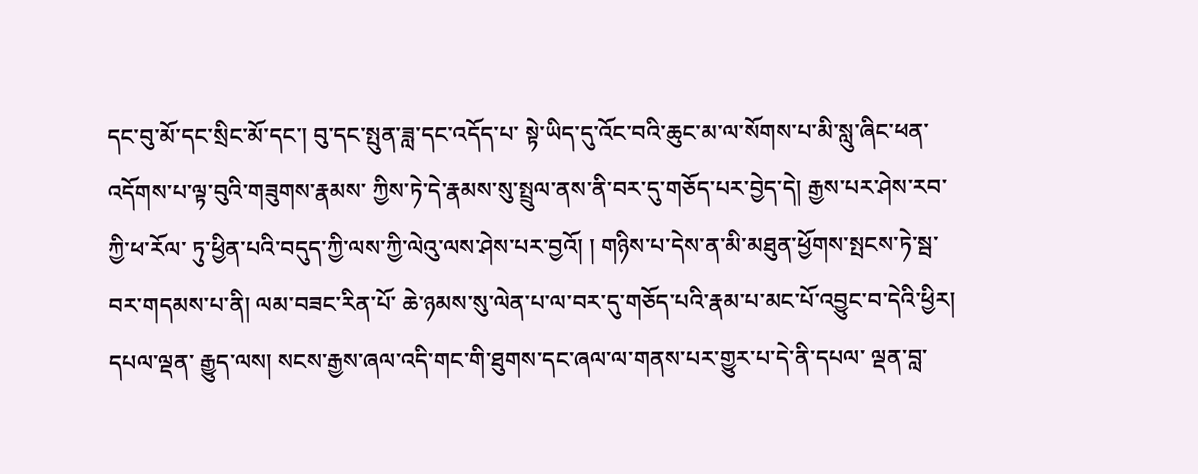དང་བུ་མོ་དང་སྲིང་མོ་དང་། བུ་དང་སྤུན་ཟླ་དང་འདོད་པ་ སྟེ་ཡིད་དུ་འོང་བའི་ཆུང་མ་ལ་སོགས་པ་མི་སླུ་ཞིང་ཕན་འདོགས་པ་ལྟ་བུའི་གཟུགས་རྣམས་ ཀྱིས་ཏེ་དེ་རྣམས་སུ་སྤྲུལ་ནས་ནི་བར་དུ་གཅོད་པར་བྱེད་དེ། རྒྱས་པར་ཤེས་རབ་ཀྱི་ཕ་རོལ་ ཏུ་ཕྱིན་པའི་བདུད་ཀྱི་ལས་ཀྱི་ལེའུ་ལས་ཤེས་པར་བྱའོ། ། གཉིས་པ་དེས་ན་མི་མཐུན་ཕྱོགས་སྤངས་ཏེ་སྦ་བར་གདམས་པ་ནི། ལམ་བཟང་རིན་པོ་ ཆེ་ཉམས་སུ་ལེན་པ་ལ་བར་དུ་གཅོད་པའི་རྣམ་པ་མང་པོ་འབྱུང་བ་དེའི་ཕྱིར། དཔལ་ལྡན་ རྒྱུད་ལས། སངས་རྒྱས་ཞལ་འདི་གང་གི་ཐུགས་དང་ཞལ་ལ་གནས་པར་གྱུར་པ་དེ་ནི་དཔལ་ ལྡན་བླ་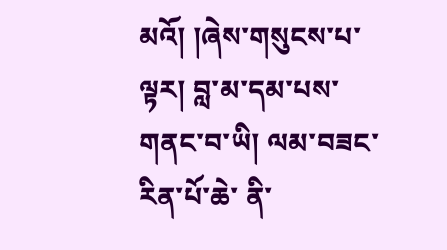མའོ། །ཞེས་གསུངས་པ་ལྟར། བླ་མ་དམ་པས་གནང་བ་ཡི། ལམ་བཟང་རིན་པོ་ཆེ་ ནི་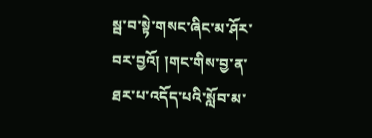སྦ་བ་སྟེ་གསང་ཞིང་མ་ཤོར་བར་བྱའོ། །གང་གིས་བྱ་ན་ཐར་པ་འདོད་པའི་སློབ་མ་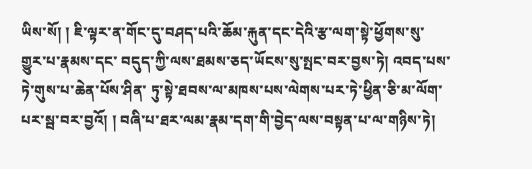ཡིས་སོ། ། ཇི་ལྟར་ན་གོང་དུ་བཤད་པའི་ཆོམ་རྐུན་དང་དེའི་རྩ་ལག་སྟེ་ཕྱོགས་སུ་གྱུར་པ་རྣམས་དང་ བདུད་ཀྱི་ལས་ཐམས་ཅད་ཡོངས་སུ་སྤང་བར་བྱས་ཏེ། འབད་པས་ཏེ་གུས་པ་ཆེན་པོས་ཤིན་ ཏུ་སྟེ་ཐབས་ལ་མཁས་པས་ལེགས་པར་ཏེ་ཕྱིན་ཅི་མ་ལོག་པར་སྦ་བར་བྱའོ། ། བཞི་པ་ཐར་ལམ་རྣམ་དག་གི་བྱེད་ལས་བསྟན་པ་ལ་གཉིས་ཏེ།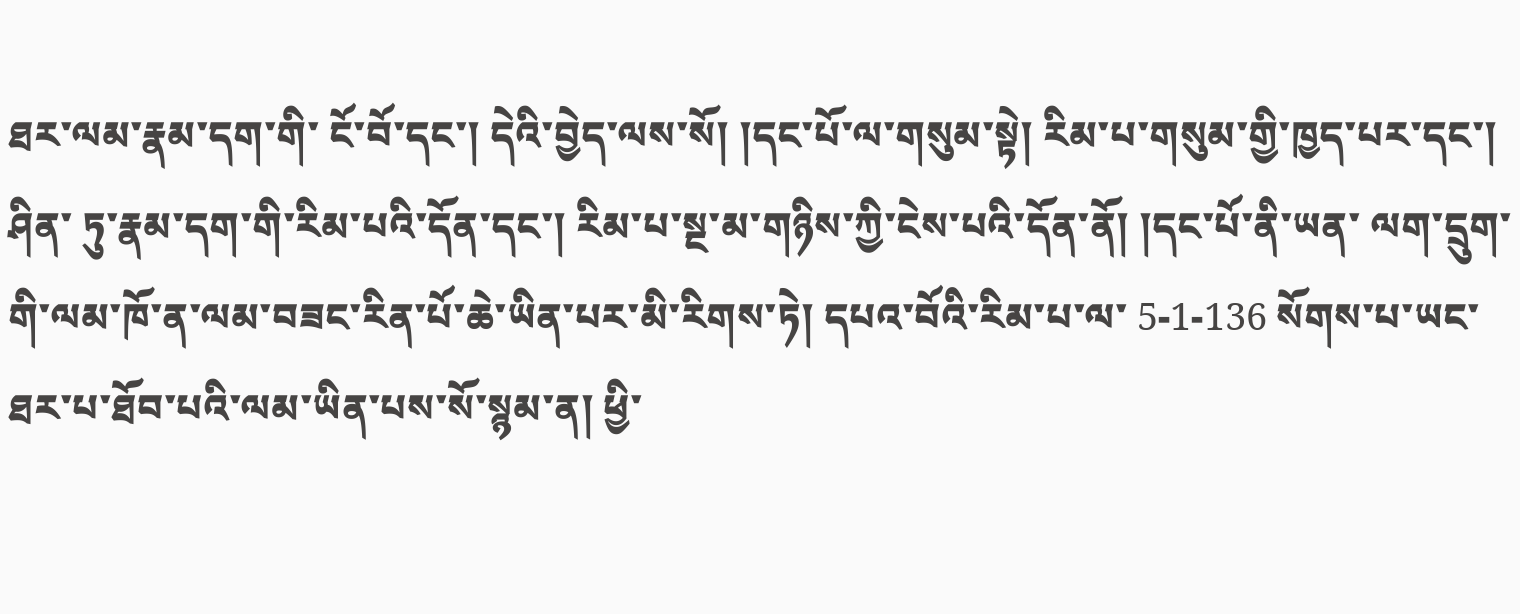ཐར་ལམ་རྣམ་དག་གི་ ངོ་བོ་དང་། དེའི་བྱེད་ལས་སོ། །དང་པོ་ལ་གསུམ་སྟེ། རིམ་པ་གསུམ་གྱི་ཁྱད་པར་དང་། ཤིན་ ཏུ་རྣམ་དག་གི་རིམ་པའི་དོན་དང་། རིམ་པ་སྔ་མ་གཉིས་ཀྱི་ངེས་པའི་དོན་ནོ། །དང་པོ་ནི་ཡན་ ལག་དྲུག་གི་ལམ་ཁོ་ན་ལམ་བཟང་རིན་པོ་ཆེ་ཡིན་པར་མི་རིགས་ཏེ། དཔའ་བོའི་རིམ་པ་ལ་ 5-1-136 སོགས་པ་ཡང་ཐར་པ་ཐོབ་པའི་ལམ་ཡིན་པས་སོ་སྙམ་ན། ཕྱི་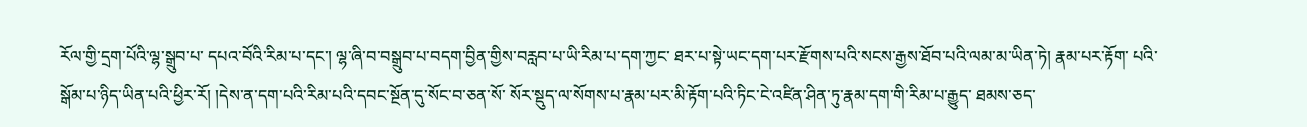རོལ་གྱི་དྲག་པོའི་ལྷ་སྒྲུབ་པ་ དཔའ་བོའི་རིམ་པ་དང་། ལྷ་ཞི་བ་བསྒྲུབ་པ་བདག་བྱིན་གྱིས་བརླབ་པ་ཡི་རིམ་པ་དག་ཀྱང་ ཐར་པ་སྟེ་ཡང་དག་པར་རྫོགས་པའི་སངས་རྒྱས་ཐོབ་པའི་ལམ་མ་ཡིན་ཏེ། རྣམ་པར་རྟོག་ པའི་སྒོམ་པ་ཉིད་ཡིན་པའི་ཕྱིར་རོ། །དེས་ན་དག་པའི་རིམ་པའི་དབང་སྔོན་དུ་སོང་བ་ཅན་སོ་ སོར་སྡུད་ལ་སོགས་པ་རྣམ་པར་མི་རྟོག་པའི་ཏིང་ངེ་འཛིན་ཤིན་ཏུ་རྣམ་དག་གི་རིམ་པ་རྒྱུད་ ཐམས་ཅད་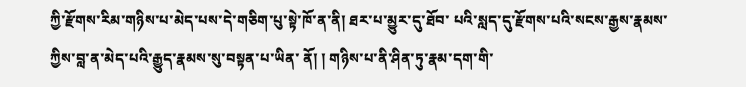ཀྱི་རྫོགས་རིམ་གཉིས་པ་མེད་པས་དེ་གཅིག་པུ་སྟེ་ཁོ་ན་ནི། ཐར་པ་མྱུར་དུ་ཐོབ་ པའི་སླད་དུ་རྫོགས་པའི་སངས་རྒྱས་རྣམས་ཀྱིས་བླ་ན་མེད་པའི་རྒྱུད་རྣམས་སུ་བསྟན་པ་ཡིན་ ནོ། ། གཉིས་པ་ནི་ཤིན་ཏུ་རྣམ་དག་གི་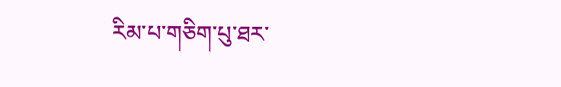རིམ་པ་གཅིག་པུ་ཐར་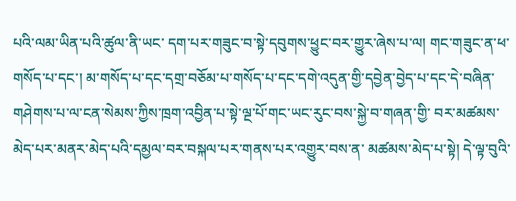པའི་ལམ་ཡིན་པའི་ཚུལ་ནི་ཡང་ དག་པར་གཟུང་བ་སྟེ་དབུགས་ཕྱུང་བར་གྱུར་ཞེས་པ་ལ། གང་གཟུང་ན་ཕ་གསོད་པ་དང་། མ་གསོད་པ་དང་དགྲ་བཅོམ་པ་གསོད་པ་དང་དགེ་འདུན་གྱི་དབྱེན་བྱེད་པ་དང་དེ་བཞིན་ གཤེགས་པ་ལ་ངན་སེམས་ཀྱིས་ཁྲག་འབྱིན་པ་སྟེ་ལྔ་པོ་གང་ཡང་རུང་བས་སྐྱེ་བ་གཞན་གྱི་ བར་མཚམས་མེད་པར་མནར་མེད་པའི་དམྱལ་བར་བསྐལ་པར་གནས་པར་འགྱུར་བས་ན་ མཚམས་མེད་པ་སྟེ། དེ་ལྟ་བུའི་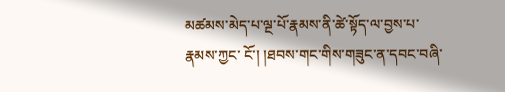མཚམས་མེད་པ་ལྔ་པོ་རྣམས་ནི་ཚེ་སྟོད་ལ་བྱས་པ་རྣམས་ཀྱང་ ངོ་། །ཐབས་གང་གིས་གཟུང་ན་དབང་བཞི་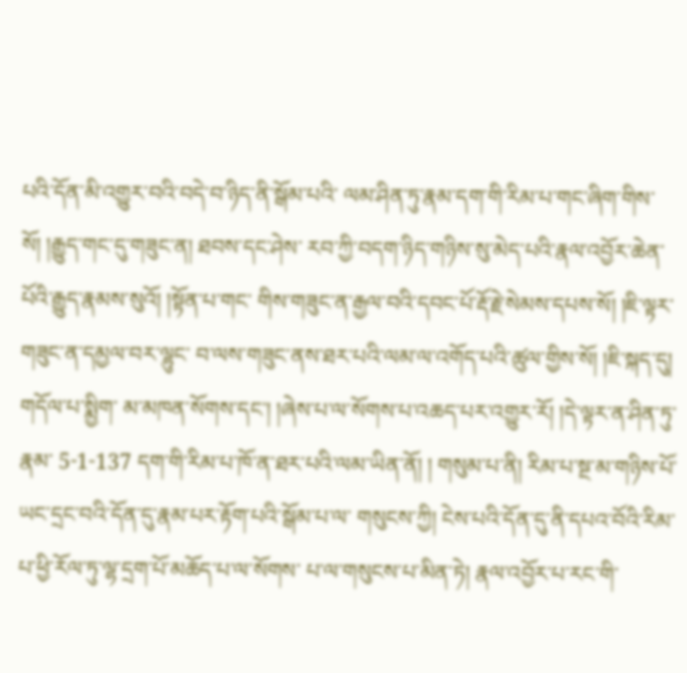པའི་དོན་མི་འགྱུར་བའི་བདེ་བ་ཉིད་ནི་སྒོམ་པའི་ ལམ་ཤིན་ཏུ་རྣམ་དག་གི་རིམ་པ་གང་ཞིག་གིས་སོ། །རྒྱུད་གང་དུ་གཟུང་ན། ཐབས་དང་ཤེས་ རབ་ཀྱི་བདག་ཉིད་གཉིས་སུ་མེད་པའི་རྣལ་འབྱོར་ཆེན་པོའི་རྒྱུད་རྣམས་སུའོ། །སྟོན་པ་གང་ གིས་གཟུང་ན་རྒྱལ་བའི་དབང་པོ་རྡོ་རྗེ་སེམས་དཔས་སོ། །ཇི་ལྟར་གཟུང་ན་དམྱལ་བར་ལྷུང་ བ་ལས་གཟུང་ནས་ཐར་པའི་ལམ་ལ་འགོད་པའི་ཚུལ་གྱིས་སོ། །ཇི་སྐད་དུ། གདོལ་པ་སྨྱིག་ མ་མཁན་སོགས་དང་། །ཞེས་པ་ལ་སོགས་པ་འཆད་པར་འགྱུར་རོ། །དེ་ལྟར་ན་ཤིན་ཏུ་རྣམ་ 5-1-137 དག་གི་རིམ་པ་ཁོ་ན་ཐར་པའི་ལམ་ཡིན་ནོ། ། གསུམ་པ་ནི། རིམ་པ་སྔ་མ་གཉིས་པོ་ཡང་དྲང་བའི་དོན་དུ་རྣམ་པར་རྟོག་པའི་སྒོམ་པ་ལ་ གསུངས་ཀྱི། ངེས་པའི་དོན་དུ་ནི་དཔའ་བོའི་རིམ་པ་ཕྱི་རོལ་ཏུ་ལྷ་དྲག་པོ་མཆོད་པ་ལ་སོགས་ པ་ལ་གསུངས་པ་མིན་ཏེ། རྣལ་འབྱོར་པ་རང་གི་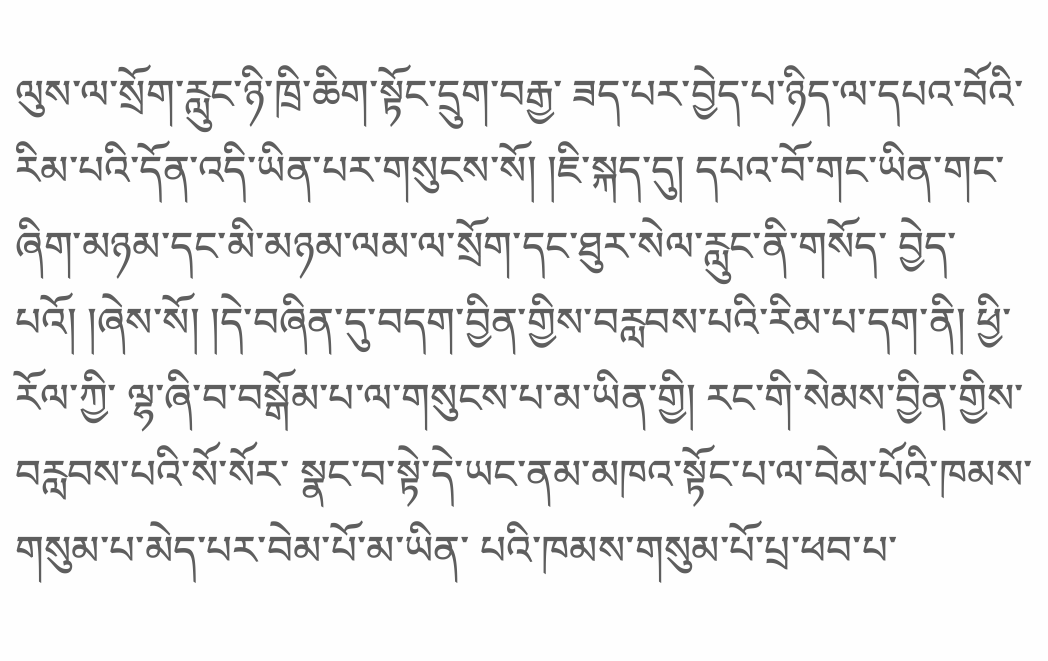ལུས་ལ་སྲོག་རླུང་ཉི་ཁྲི་ཆིག་སྟོང་དྲུག་བརྒྱ་ ཟད་པར་བྱེད་པ་ཉིད་ལ་དཔའ་བོའི་རིམ་པའི་དོན་འདི་ཡིན་པར་གསུངས་སོ། །ཇི་སྐད་དུ། དཔའ་བོ་གང་ཡིན་གང་ཞིག་མཉམ་དང་མི་མཉམ་ལམ་ལ་སྲོག་དང་ཐུར་སེལ་རླུང་ནི་གསོད་ བྱེད་པའོ། །ཞེས་སོ། །དེ་བཞིན་དུ་བདག་བྱིན་གྱིས་བརླབས་པའི་རིམ་པ་དག་ནི། ཕྱི་རོལ་ཀྱི་ ལྷ་ཞི་བ་བསྒོམ་པ་ལ་གསུངས་པ་མ་ཡིན་གྱི། རང་གི་སེམས་བྱིན་གྱིས་བརླབས་པའི་སོ་སོར་ སྣང་བ་སྟེ་དེ་ཡང་ནམ་མཁའ་སྟོང་པ་ལ་བེམ་པོའི་ཁམས་གསུམ་པ་མེད་པར་བེམ་པོ་མ་ཡིན་ པའི་ཁམས་གསུམ་པོ་པྲ་ཕབ་པ་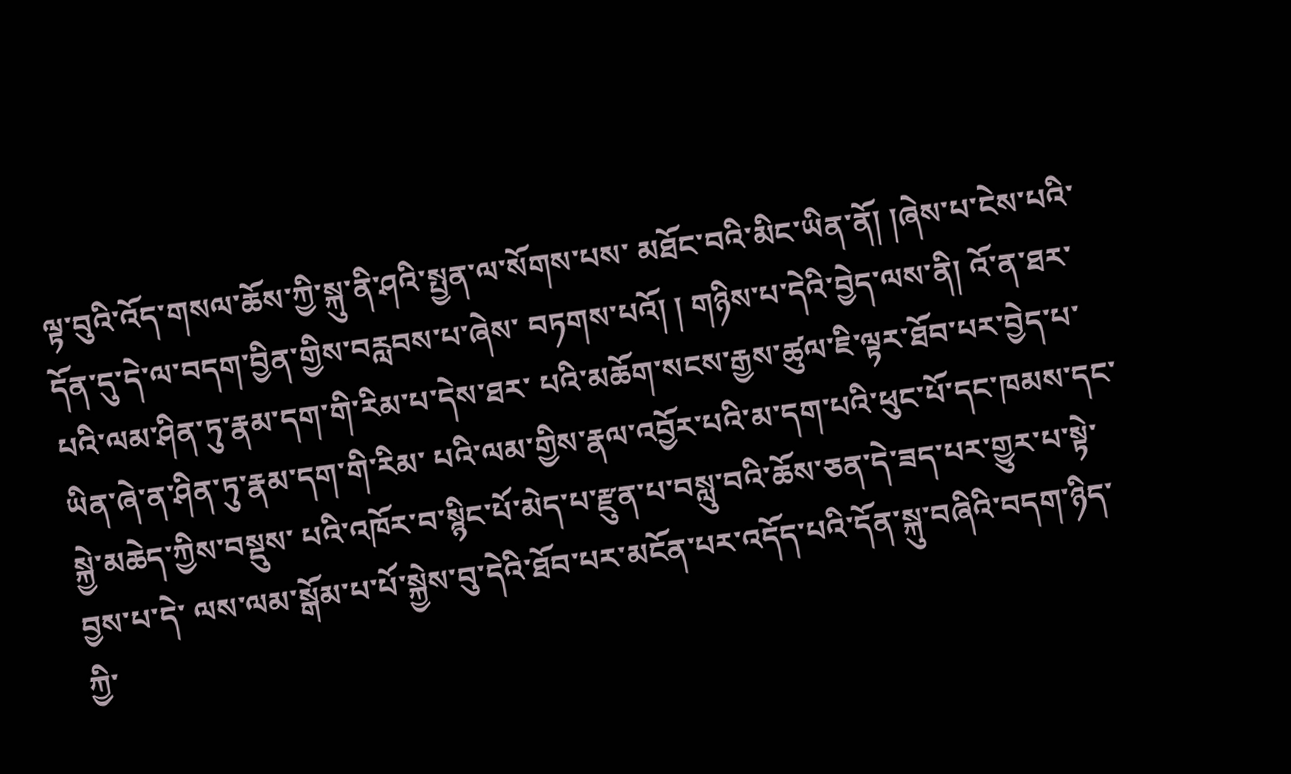ལྟ་བུའི་འོད་གསལ་ཆོས་ཀྱི་སྐུ་ནི་ཤའི་སྤྱན་ལ་སོགས་པས་ མཐོང་བའི་མིང་ཡིན་ནོ། །ཞེས་པ་ངེས་པའི་དོན་དུ་དེ་ལ་བདག་བྱིན་གྱིས་བརླབས་པ་ཞེས་ བཏགས་པའོ། ། གཉིས་པ་དེའི་བྱེད་ལས་ནི། འོ་ན་ཐར་པའི་ལམ་ཤིན་ཏུ་རྣམ་དག་གི་རིམ་པ་དེས་ཐར་ པའི་མཆོག་སངས་རྒྱས་ཚུལ་ཇི་ལྟར་ཐོབ་པར་བྱེད་པ་ཡིན་ཞེ་ན་ཤིན་ཏུ་རྣམ་དག་གི་རིམ་ པའི་ལམ་གྱིས་རྣལ་འབྱོར་པའི་མ་དག་པའི་ཕུང་པོ་དང་ཁམས་དང་སྐྱེ་མཆེད་ཀྱིས་བསྡུས་ པའི་འཁོར་བ་སྙིང་པོ་མེད་པ་རྫུན་པ་བསླུ་བའི་ཆོས་ཅན་དེ་ཟད་པར་གྱུར་པ་སྟེ་བྱས་པ་དེ་ ལས་ལམ་སྒོམ་པ་པོ་སྐྱེས་བུ་དེའི་ཐོབ་པར་མངོན་པར་འདོད་པའི་དོན་སྐུ་བཞིའི་བདག་ཉིད་ ཀྱི་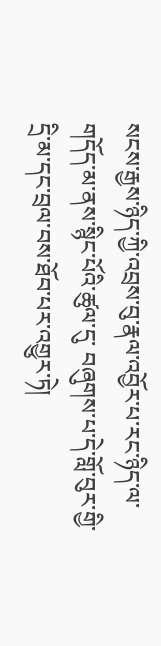སངས་རྒྱས་ཉིད་ཀྱི་འབྲས་བུ་རྣལ་འབྱོར་པ་རང་ཉིད་ལ་གདོད་མ་ནས་སྙིང་པོའི་ཚུལ་དུ་ བཞུགས་པ་དེ་གློ་བུར་གྱི་དྲི་མ་དང་བྲལ་བས་ཐོབ་པར་འགྱུར་ཏེ།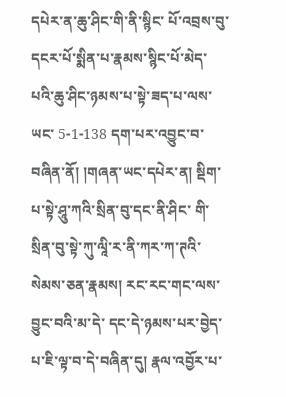དཔེར་ན་ཆུ་ཤིང་གི་ནི་སྙིང་ པོ་འབྲས་བུ་དངར་པོ་སྨིན་པ་རྣམས་སྙིང་པོ་མེད་པའི་ཆུ་ཤིང་ཉམས་པ་སྟེ་ཟད་པ་ལས་ཡང་ 5-1-138 དག་པར་འབྱུང་བ་བཞིན་ནོ། །གཞན་ཡང་དཔེར་ན། སྡིག་པ་སྟེ་ཤཱུ་ཀའི་སྲིན་བུ་དང་ནི་ཤིང་ གི་སྲིན་བུ་སྟེ་ཀུ་ལཱི་ར་ནི་ཀར་ཀ་ཊའི་སེམས་ཅན་རྣམས། རང་རང་གང་ལས་བྱུང་བའི་མ་དེ་ དང་དེ་ཉམས་པར་བྱེད་པ་ཇི་ལྟ་བ་དེ་བཞིན་དུ། རྣལ་འབྱོར་པ་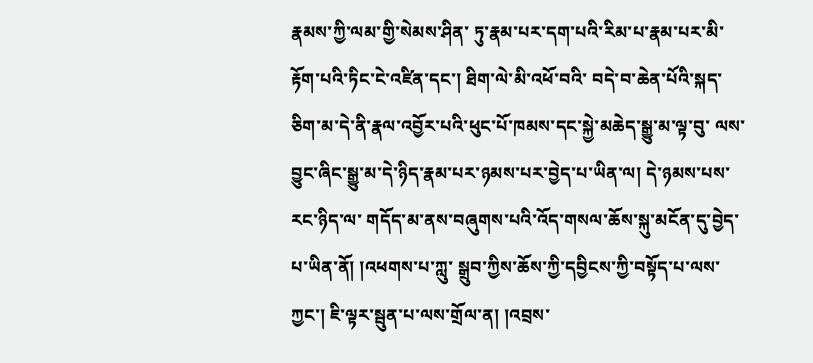རྣམས་ཀྱི་ལམ་གྱི་སེམས་ཤིན་ ཏུ་རྣམ་པར་དག་པའི་རིམ་པ་རྣམ་པར་མི་རྟོག་པའི་ཏིང་ངེ་འཛིན་དང་། ཐིག་ལེ་མི་འཕོ་བའི་ བདེ་བ་ཆེན་པོའི་སྐད་ཅིག་མ་དེ་ནི་རྣལ་འབྱོར་པའི་ཕུང་པོ་ཁམས་དང་སྐྱེ་མཆེད་སྒྱུ་མ་ལྟ་བུ་ ལས་བྱུང་ཞིང་སྒྱུ་མ་དེ་ཉིད་རྣམ་པར་ཉམས་པར་བྱེད་པ་ཡིན་ལ། དེ་ཉམས་པས་རང་ཉིད་ལ་ གདོད་མ་ནས་བཞུགས་པའི་འོད་གསལ་ཆོས་སྐུ་མངོན་དུ་བྱེད་པ་ཡིན་ནོ། །འཕགས་པ་ཀླུ་ སྒྲུབ་ཀྱིས་ཆོས་ཀྱི་དབྱིངས་ཀྱི་བསྟོད་པ་ལས་ཀྱང་། ཇི་ལྟར་སྦུན་པ་ལས་གྲོལ་ན། །འབྲས་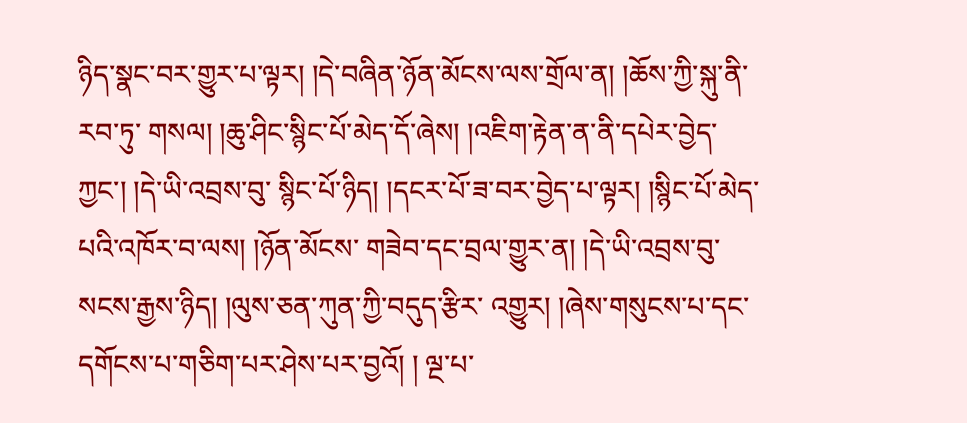ཉིད་སྣང་བར་གྱུར་པ་ལྟར། །དེ་བཞིན་ཉོན་མོངས་ལས་གྲོལ་ན། །ཆོས་ཀྱི་སྐུ་ནི་རབ་ཏུ་ གསལ། །ཆུ་ཤིང་སྙིང་པོ་མེད་དོ་ཞེས། །འཇིག་རྟེན་ན་ནི་དཔེར་བྱེད་ཀྱང་། །དེ་ཡི་འབྲས་བུ་ སྙིང་པོ་ཉིད། །དངར་པོ་ཟ་བར་བྱེད་པ་ལྟར། །སྙིང་པོ་མེད་པའི་འཁོར་བ་ལས། །ཉོན་མོངས་ གཟེབ་དང་བྲལ་གྱུར་ན། །དེ་ཡི་འབྲས་བུ་སངས་རྒྱས་ཉིད། །ལུས་ཅན་ཀུན་ཀྱི་བདུད་རྩིར་ འགྱུར། །ཞེས་གསུངས་པ་དང་དགོངས་པ་གཅིག་པར་ཤེས་པར་བྱའོ། ། ལྔ་པ་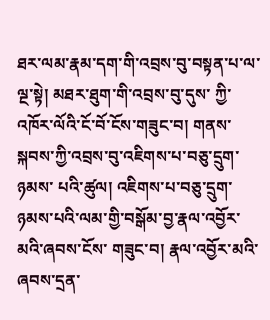ཐར་ལམ་རྣམ་དག་གི་འབྲས་བུ་བསྟན་པ་ལ་ལྔ་སྟེ། མཐར་ཐུག་གི་འབྲས་བུ་དུས་ ཀྱི་འཁོར་ལོའི་ངོ་བོ་ངོས་གཟུང་བ། གནས་སྐབས་ཀྱི་འབྲས་བུ་འཇིགས་པ་བཅུ་དྲུག་ཉམས་ པའི་ཚུལ། འཇིགས་པ་བཅུ་དྲུག་ཉམས་པའི་ལམ་གྱི་བསྒོམ་བྱ་རྣལ་འབྱོར་མའི་ཞབས་ངོས་ གཟུང་བ། རྣལ་འབྱོར་མའི་ཞབས་དྲན་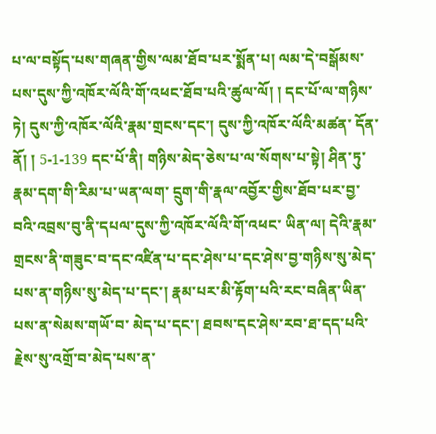པ་ལ་བསྟོད་པས་གཞན་གྱིས་ལམ་ཐོབ་པར་སྨོན་པ། ལམ་དེ་བསྒོམས་པས་དུས་ཀྱི་འཁོར་ལོའི་གོ་འཕང་ཐོབ་པའི་ཚུལ་ལོ། ། དང་པོ་ལ་གཉིས་ཏེ། དུས་ཀྱི་འཁོར་ལོའི་རྣམ་གྲངས་དང་། དུས་ཀྱི་འཁོར་ལོའི་མཚན་ དོན་ནོ། ། 5-1-139 དང་པོ་ནི། གཉིས་མེད་ཅེས་པ་ལ་སོགས་པ་སྟེ། ཤིན་ཏུ་རྣམ་དག་གི་རིམ་པ་ཡན་ལག་ དྲུག་གི་རྣལ་འབྱོར་གྱིས་ཐོབ་པར་བྱ་བའི་འབྲས་བུ་ནི་དཔལ་དུས་ཀྱི་འཁོར་ལོའི་གོ་འཕང་ ཡིན་ལ། དེའི་རྣམ་གྲངས་ནི་གཟུང་བ་དང་འཛིན་པ་དང་ཤེས་པ་དང་ཤེས་བྱ་གཉིས་སུ་མེད་ པས་ན་གཉིས་སུ་མེད་པ་དང་། རྣམ་པར་མི་རྟོག་པའི་རང་བཞིན་ཡིན་པས་ན་སེམས་གཡོ་བ་ མེད་པ་དང་། ཐབས་དང་ཤེས་རབ་ཐ་དད་པའི་རྗེས་སུ་འགྲོ་བ་མེད་པས་ན་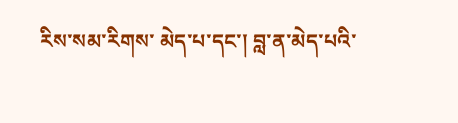རིས་སམ་རིགས་ མེད་པ་དང་། བླ་ན་མེད་པའི་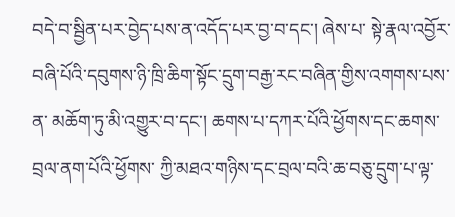བདེ་བ་སྦྱིན་པར་བྱེད་པས་ན་འདོད་པར་བྱ་བ་དང་། ཞེས་པ་ སྟེ་རྣལ་འབྱོར་བཞི་པོའི་དབུགས་ཉི་ཁྲི་ཆིག་སྟོང་དྲུག་བརྒྱ་རང་བཞིན་གྱིས་འགགས་པས་ན་ མཆོག་ཏུ་མི་འགྱུར་བ་དང་། ཆགས་པ་དཀར་པོའི་ཕྱོགས་དང་ཆགས་བྲལ་ནག་པོའི་ཕྱོགས་ ཀྱི་མཐའ་གཉིས་དང་བྲལ་བའི་ཆ་བཅུ་དྲུག་པ་ལྟ་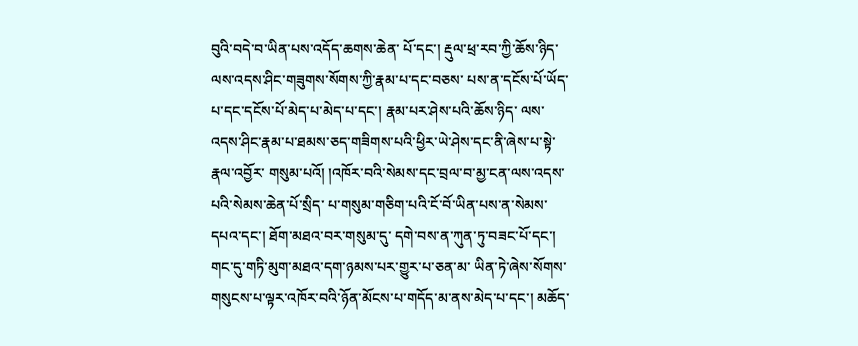བུའི་བདེ་བ་ཡིན་པས་འདོད་ཆགས་ཆེན་ པོ་དང་། རྡུལ་ཕྲ་རབ་ཀྱི་ཆོས་ཉིད་ལས་འདས་ཤིང་གཟུགས་སོགས་ཀྱི་རྣམ་པ་དང་བཅས་ པས་ན་དངོས་པོ་ཡོད་པ་དང་དངོས་པོ་མེད་པ་མེད་པ་དང་། རྣམ་པར་ཤེས་པའི་ཆོས་ཉིད་ ལས་འདས་ཤིང་རྣམ་པ་ཐམས་ཅད་གཟིགས་པའི་ཕྱིར་ཡེ་ཤེས་དང་ནི་ཞེས་པ་སྟེ་རྣལ་འབྱོར་ གསུམ་པའོ། །འཁོར་བའི་སེམས་དང་བྲལ་བ་མྱ་ངན་ལས་འདས་པའི་སེམས་ཆེན་པོ་སྲིད་ པ་གསུམ་གཅིག་པའི་ངོ་བོ་ཡིན་པས་ན་སེམས་དཔའ་དང་། ཐོག་མཐའ་བར་གསུམ་དུ་ དགེ་བས་ན་ཀུན་ཏུ་བཟང་པོ་དང་། གང་དུ་གཏི་མུག་མཐའ་དག་ཉམས་པར་གྱུར་པ་ཅན་མ་ ཡིན་ཏེ་ཞེས་སོགས་གསུངས་པ་ལྟར་འཁོར་བའི་ཉོན་མོངས་པ་གདོད་མ་ནས་མེད་པ་དང་། མཆོད་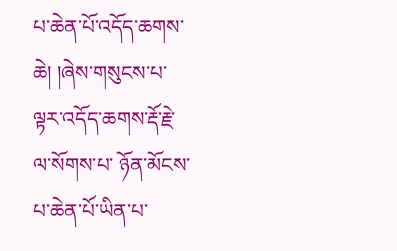པ་ཆེན་པོ་འདོད་ཆགས་ཆེ། །ཞེས་གསུངས་པ་ལྟར་འདོད་ཆགས་རྡོ་རྗེ་ལ་སོགས་པ་ ཉོན་མོངས་པ་ཆེན་པོ་ཡིན་པ་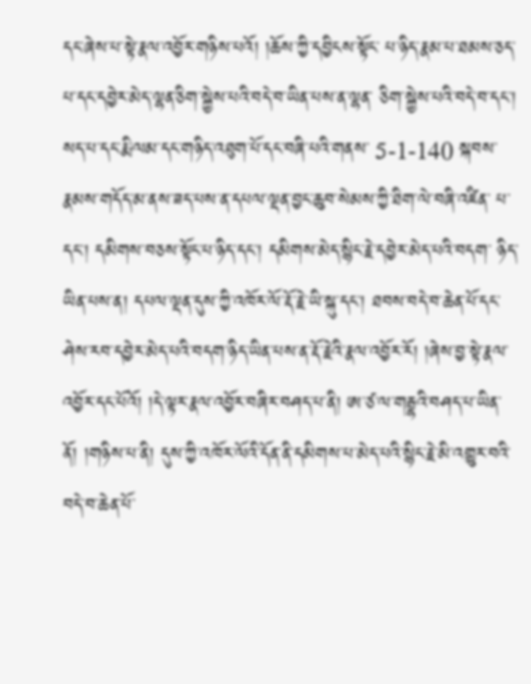དང་ཞེས་པ་སྟེ་རྣལ་འབྱོར་གཉིས་པའོ། །ཆོས་ཀྱི་དབྱིངས་སྟོང་ པ་ཉིད་རྣམ་པ་ཐམས་ཅད་པ་དང་དབྱེར་མེད་ལྷན་ཅིག་སྐྱེས་པའི་བདེ་བ་ཡིན་པས་ན་ལྷན་ ཅིག་སྐྱེས་པའི་བདེ་བ་དང་། སད་པ་དང་རྨི་ལམ་དང་གཉིད་འཐུག་པོ་དང་བཞི་པའི་གནས་ 5-1-140 སྐབས་རྣམས་གདོད་མ་ནས་ཟད་པས་ན་དཔལ་ལྡན་བྱང་ཆུབ་སེམས་ཀྱི་ཐིག་ལེ་བཞི་འཛིན་ པ་དང་། དམིགས་བཅས་སྟོང་པ་ཉིད་དང་། དམིགས་མེད་སྙིང་རྗེ་དབྱེར་མེད་པའི་བདག་ ཉིད་ཡིན་པས་ན། དཔལ་ལྡན་དུས་ཀྱི་འཁོར་ལོ་རྡོ་རྗེ་ཡི་སྐུ་དང་། ཐབས་བདེ་བ་ཆེན་པོ་དང་ ཤེས་རབ་དབྱེར་མེད་པའི་བདག་ཉིད་ཡིན་པས་ན་རྡོ་རྗེའི་རྣལ་འབྱོར་རོ། །ཞེས་བྱ་སྟེ་རྣལ་ འབྱོར་དང་པོའོ། །དེ་ལྟར་རྣལ་འབྱོར་བཞིར་བཤད་པ་ནི། ཨ་ཙ་ལ་གརྦྷའི་བཤད་པ་ཡིན་ ནོ། །གཉིས་པ་ནི། དུས་ཀྱི་འཁོར་ལོའི་དོན་ནི་དམིགས་པ་མེད་པའི་སྙིང་རྗེ་མི་འགྱུར་བའི་ བདེ་བ་ཆེན་པོ་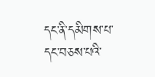དང་ནི་དམིགས་པ་དང་བཅས་པའི་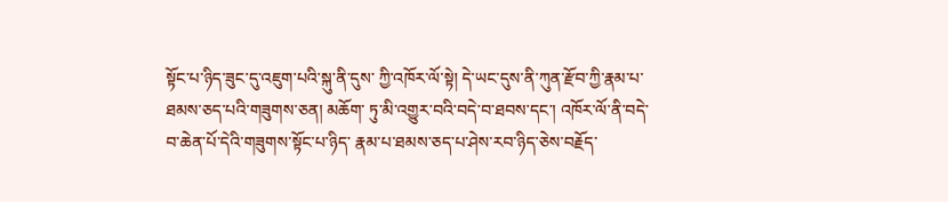སྟོང་པ་ཉིད་ཟུང་དུ་འཇུག་པའི་སྐུ་ནི་དུས་ ཀྱི་འཁོར་ལོ་སྟེ། དེ་ཡང་དུས་ནི་ཀུན་རྫོབ་ཀྱི་རྣམ་པ་ཐམས་ཅད་པའི་གཟུགས་ཅན། མཆོག་ ཏུ་མི་འགྱུར་བའི་བདེ་བ་ཐབས་དང་། འཁོར་ལོ་ནི་བདེ་བ་ཆེན་པོ་དེའི་གཟུགས་སྟོང་པ་ཉིད་ རྣམ་པ་ཐམས་ཅད་པ་ཤེས་རབ་ཉིད་ཅེས་བརྗོད་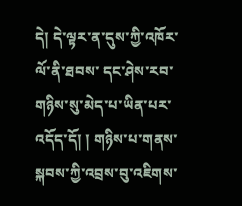དེ། དེ་ལྟར་ན་དུས་ཀྱི་འཁོར་ལོ་ནི་ཐབས་ དང་ཤེས་རབ་གཉིས་སུ་མེད་པ་ཡིན་པར་འདོད་དོ། ། གཉིས་པ་གནས་སྐབས་ཀྱི་འབྲས་བུ་འཇིགས་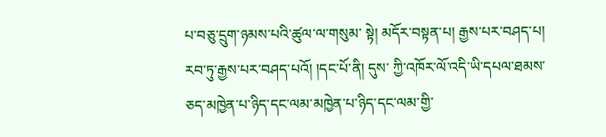པ་བཅུ་དྲུག་ཉམས་པའི་ཚུལ་ལ་གསུམ་ སྟེ། མདོར་བསྟན་པ། རྒྱས་པར་བཤད་པ། རབ་ཏུ་རྒྱས་པར་བཤད་པའོ། །དང་པོ་ནི། དུས་ ཀྱི་འཁོར་ལོ་འདི་ཡི་དཔལ་ཐམས་ཅད་མཁྱེན་པ་ཉིད་དང་ལམ་མཁྱེན་པ་ཉིད་དང་ལམ་གྱི་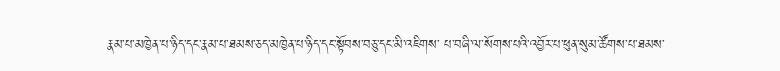རྣམ་པ་མཁྱེན་པ་ཉིད་དང་རྣམ་པ་ཐམས་ཅད་མཁྱེན་པ་ཉིད་དང་སྟོབས་བཅུ་དང་མི་འཇིགས་ པ་བཞི་ལ་སོགས་པའི་འབྱོར་པ་ཕུན་སུམ་ཚོགས་པ་ཐམས་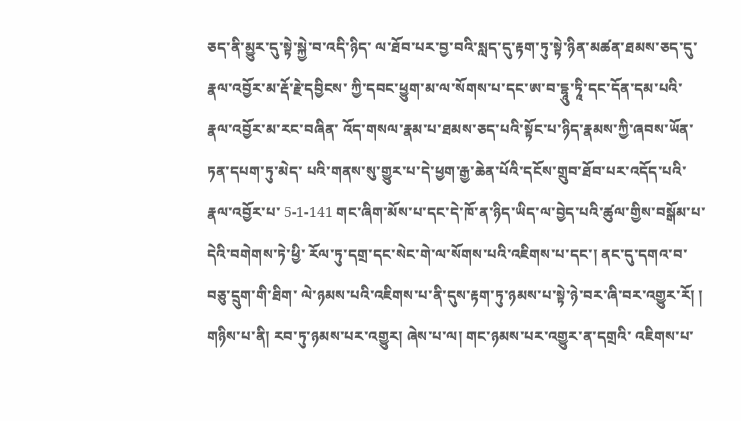ཅད་ནི་མྱུར་དུ་སྟེ་སྐྱེ་བ་འདི་ཉིད་ ལ་ཐོབ་པར་བྱ་བའི་སླད་དུ་རྟག་ཏུ་སྟེ་ཉིན་མཚན་ཐམས་ཅད་དུ་རྣལ་འབྱོར་མ་རྡོ་རྗེ་དབྱིངས་ ཀྱི་དབང་ཕྱུག་མ་ལ་སོགས་པ་དང་ཨ་བ་དྷཱུ་ཏཱི་དང་དོན་དམ་པའི་རྣལ་འབྱོར་མ་རང་བཞིན་ འོད་གསལ་རྣམ་པ་ཐམས་ཅད་པའི་སྟོང་པ་ཉིད་རྣམས་ཀྱི་ཞབས་ཡོན་ཏན་དཔག་ཏུ་མེད་ པའི་གནས་སུ་གྱུར་པ་དེ་ཕྱག་རྒྱ་ཆེན་པོའི་དངོས་གྲུབ་ཐོབ་པར་འདོད་པའི་རྣལ་འབྱོར་པ་ 5-1-141 གང་ཞིག་མོས་པ་དང་དེ་ཁོ་ན་ཉིད་ཡིད་ལ་བྱེད་པའི་ཚུལ་གྱིས་བསྒོམ་པ་དེའི་བགེགས་ཏེ་ཕྱི་ རོལ་ཏུ་དགྲ་དང་སེང་གེ་ལ་སོགས་པའི་འཇིགས་པ་དང་། ནང་དུ་དགའ་བ་བཅུ་དྲུག་གི་ཐིག་ ལེ་ཉམས་པའི་འཇིགས་པ་ནི་དུས་རྟག་ཏུ་ཉམས་པ་སྟེ་ཉེ་བར་ཞི་བར་འགྱུར་རོ། ། གཉིས་པ་ནི། རབ་ཏུ་ཉམས་པར་འགྱུར། ཞེས་པ་ལ། གང་ཉམས་པར་འགྱུར་ན་དགྲའི་ འཇིགས་པ་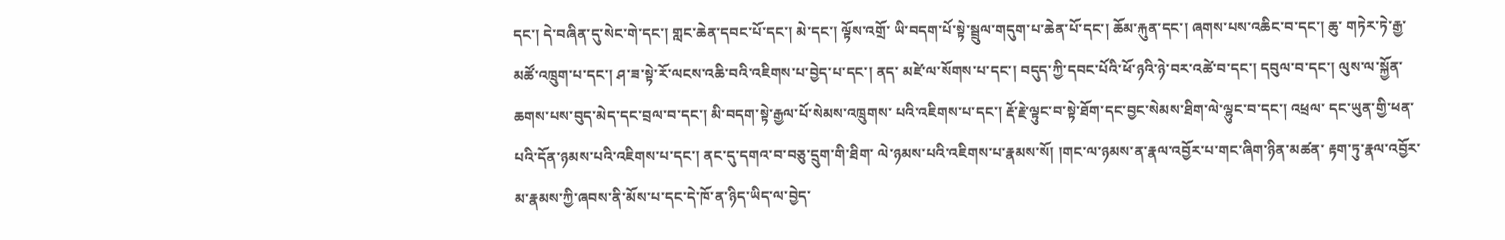དང་། དེ་བཞིན་དུ་སེང་གེ་དང་། གླང་ཆེན་དབང་པོ་དང་། མེ་དང་། ལྟོས་འགྲོ་ ཡི་བདག་པོ་སྟེ་སྦྲུལ་གདུག་པ་ཆེན་པོ་དང་། ཆོམ་རྐུན་དང་། ཞགས་པས་འཆིང་བ་དང་། ཆུ་ གཏེར་ཏེ་རྒྱ་མཚོ་འཁྲུག་པ་དང་། ཤ་ཟ་སྟེ་རོ་ལངས་འཆི་བའི་འཇིགས་པ་བྱེད་པ་དང་། ནད་ མཛེ་ལ་སོགས་པ་དང་། བདུད་ཀྱི་དབང་པོའི་ཕོ་ཉའི་ཉེ་བར་འཚེ་བ་དང་། དབུལ་བ་དང་། ལུས་ལ་སྐྱོན་ཆགས་པས་བུད་མེད་དང་བྲལ་བ་དང་། མི་བདག་སྟེ་རྒྱལ་པོ་སེམས་འཁྲུགས་ པའི་འཇིགས་པ་དང་། རྡོ་རྗེ་ལྟུང་བ་སྟེ་ཐོག་དང་བྱང་སེམས་ཐིག་ལེ་ལྷུང་བ་དང་། འཕྲལ་ དང་ཡུན་གྱི་ཕན་པའི་དོན་ཉམས་པའི་འཇིགས་པ་དང་། ནང་དུ་དགའ་བ་བཅུ་དྲུག་གི་ཐིག་ ལེ་ཉམས་པའི་འཇིགས་པ་རྣམས་སོ། །གང་ལ་ཉམས་ན་རྣལ་འབྱོར་པ་གང་ཞིག་ཉིན་མཚན་ རྟག་ཏུ་རྣལ་འབྱོར་མ་རྣམས་ཀྱི་ཞབས་ནི་མོས་པ་དང་དེ་ཁོ་ན་ཉིད་ཡིད་ལ་བྱེད་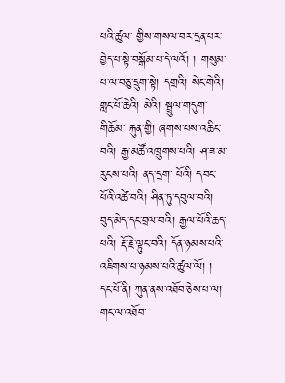པའི་ཚུལ་ གྱིས་གསལ་བར་དྲན་པར་བྱེད་པ་སྟེ་བསྒོམ་པ་དེ་ལའོ། ། གསུམ་པ་ལ་བཅུ་དྲུག་སྟེ། དགྲའི། སེང་གེའི། གླང་པོ་ཆེའི། མེའི། སྦྲུལ་གདུག་གིཆོམ་ རྐུན་གྱི། ཞགས་པས་འཆིང་བའི། རྒྱ་མཚོ་འཁྲུགས་པའི། ཤ་ཟ་མ་རུངས་པའི། ནད་དྲག་ པོའི། དབང་པོའི་འཚེ་བའི། ཤིན་ཏུ་དབུལ་བའི། བུད་མེད་དང་བྲལ་བའི། རྒྱལ་པོའི་ཆད་ པའི། རྡོ་རྗེ་ལྟུང་བའི། དོན་ཉམས་པའི་འཇིགས་པ་ཉམས་པའི་ཚུལ་ལོ། ། དང་པོ་ནི། ཀུན་ནས་འཐོབ་ཅེས་པ་ལ། གང་ལ་འཐོབ་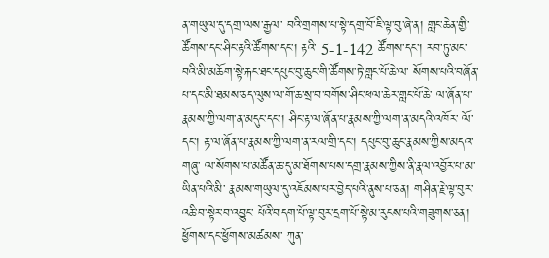ན་གཡུལ་དུ་དགྲ་ལས་རྒྱལ་ བའི་གྲགས་པ་སྟེ་དགྲ་བོ་ཇི་ལྟ་བུ་ཞེ་ན། གླང་ཆེན་གྱི་ཚོགས་དང་ཤིང་རྟའི་ཚོགས་དང་། རྟའི་ 5-1-142 ཚོགས་དང་། རབ་ཏུ་མང་བའི་མི་མཆོག་སྟེ་རྐང་ཐང་དཔུང་བུ་ཆུང་གི་ཚོགས་ཏེ་གླང་པོ་ཆེ་ལ་ སོགས་པའི་བཞོན་པ་དང་མི་ཐམས་ཅད་ལུས་ལ་གོ་ཆ་སྲ་བ་བགོས་ཤིང་ཕལ་ཆེར་གླང་པོ་ཆེ་ ལ་ཞོན་པ་རྣམས་ཀྱི་ལག་ན་མདུང་དང་། ཤིང་རྟ་ལ་ཞོན་པ་རྣམས་ཀྱི་ལག་ན་མདའི་འཁོར་ ལོ་དང་། རྟ་ལ་ཞོན་པ་རྣམས་ཀྱི་ལག་ན་རལ་གྲི་དང་། དཔུང་བུ་ཆུང་རྣམས་ཀྱིས་མདའ་གཞུ་ ལ་སོགས་པ་མཚོན་ཆ་དུ་མ་ཐོགས་པས་དགྲ་རྣམས་ཀྱིས་ནི་རྣལ་འབྱོར་པ་མ་ཡིན་པའི་མི་ རྣམས་གཡུལ་དུ་འཇོམས་པར་བྱེད་པའི་ནུས་པ་ཅན། གཤིན་རྗེ་ལྟ་བུར་འཆི་བ་སྟེར་བ་འབྱུང་ པོའི་བདག་པོ་ལྟ་བུར་དྲག་པོ་སྟེ་མ་རུངས་པའི་གཟུགས་ཅན། ཕྱོགས་དང་ཕྱོགས་མཚམས་ ཀུན་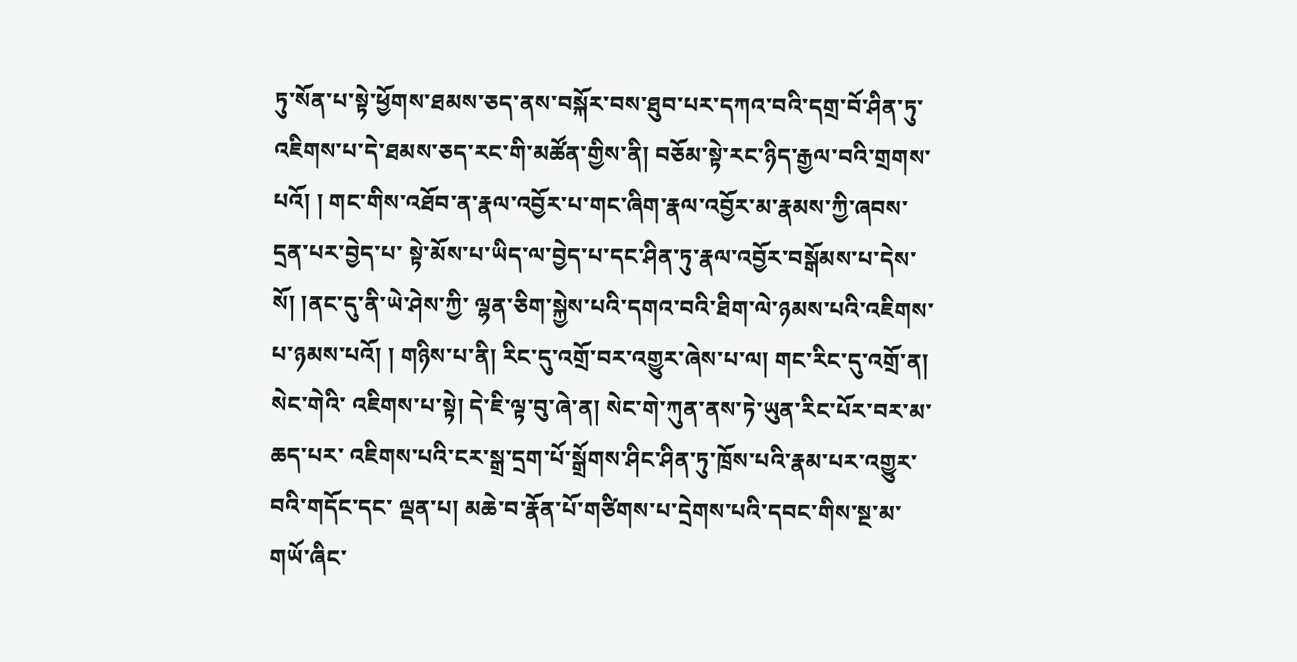ཏུ་སོན་པ་སྟེ་ཕྱོགས་ཐམས་ཅད་ནས་བསྐོར་བས་ཐུབ་པར་དཀའ་བའི་དགྲ་བོ་ཤིན་ཏུ་ འཇིགས་པ་དེ་ཐམས་ཅད་རང་གི་མཚོན་གྱིས་ནི། བཅོམ་སྟེ་རང་ཉིད་རྒྱལ་བའི་གྲགས་པའོ། ། གང་གིས་འཐོབ་ན་རྣལ་འབྱོར་པ་གང་ཞིག་རྣལ་འབྱོར་མ་རྣམས་ཀྱི་ཞབས་དྲན་པར་བྱེད་པ་ སྟེ་མོས་པ་ཡིད་ལ་བྱེད་པ་དང་ཤིན་ཏུ་རྣལ་འབྱོར་བསྒོམས་པ་དེས་སོ། །ནང་དུ་ནི་ཡེ་ཤེས་ཀྱི་ ལྷན་ཅིག་སྐྱེས་པའི་དགའ་བའི་ཐིག་ལེ་ཉམས་པའི་འཇིགས་པ་ཉམས་པའོ། ། གཉིས་པ་ནི། རིང་དུ་འགྲོ་བར་འགྱུར་ཞེས་པ་ལ། གང་རིང་དུ་འགྲོ་ན། སེང་གེའི་ འཇིགས་པ་སྟེ། དེ་ཇི་ལྟ་བུ་ཞེ་ན། སེང་གེ་ཀུན་ནས་ཏེ་ཡུན་རིང་པོར་བར་མ་ཆད་པར་ འཇིགས་པའི་ངར་སྒྲ་དྲག་པོ་སྒྲོགས་ཤིང་ཤིན་ཏུ་ཁྲོས་པའི་རྣམ་པར་འགྱུར་བའི་གདོང་དང་ ལྡན་པ། མཆེ་བ་རྣོན་པོ་གཙིགས་པ་དྲེགས་པའི་དབང་གིས་སྔ་མ་གཡོ་ཞིང་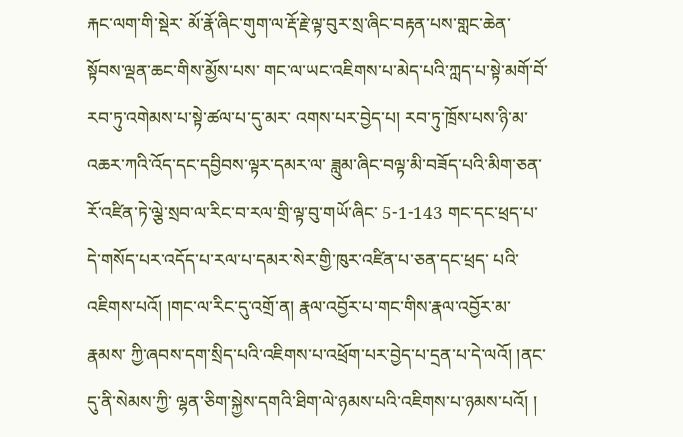རྐང་ལག་གི་སྡེར་ མོ་རྣོ་ཞིང་གུག་ལ་རྡོ་རྗེ་ལྟ་བུར་སྲ་ཞིང་བརྟན་པས་གླང་ཆེན་སྟོབས་ལྡན་ཆང་གིས་མྱོས་པས་ གང་ལ་ཡང་འཇིགས་པ་མེད་པའི་ཀླད་པ་སྟེ་མགོ་བོ་རབ་ཏུ་འགེམས་པ་སྟེ་ཚལ་པ་དུ་མར་ འགས་པར་བྱེད་པ། རབ་ཏུ་ཁྲོས་པས་ཉི་མ་འཆར་ཀའི་འོད་དང་དབྱིབས་ལྟར་དམར་ལ་ ཟླུམ་ཞིང་བལྟ་མི་བཟོད་པའི་མིག་ཅན་རོ་འཛིན་ཏེ་ལྕེ་སྲབ་ལ་རིང་བ་རལ་གྲི་ལྟ་བུ་གཡོ་ཞིང་ 5-1-143 གང་དང་ཕྲད་པ་དེ་གསོད་པར་འདོད་པ་རལ་པ་དམར་སེར་གྱི་ཁུར་འཛིན་པ་ཅན་དང་ཕྲད་ པའི་འཇིགས་པའོ། །གང་ལ་རིང་དུ་འགྲོ་ན། རྣལ་འབྱོར་པ་གང་གིས་རྣལ་འབྱོར་མ་རྣམས་ ཀྱི་ཞབས་དག་སྲིད་པའི་འཇིགས་པ་འཕྲོག་པར་བྱེད་པ་དྲན་པ་དེ་ལའོ། །ནང་དུ་ནི་སེམས་ཀྱི་ ལྷན་ཅིག་སྐྱེས་དགའི་ཐིག་ལེ་ཉམས་པའི་འཇིགས་པ་ཉམས་པའོ། །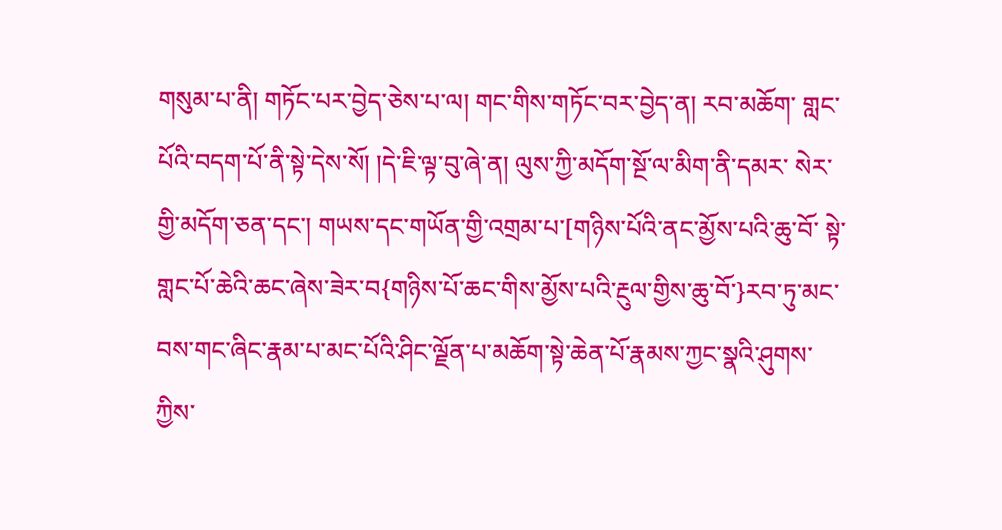གསུམ་པ་ནི། གཏོང་པར་བྱེད་ཅེས་པ་ལ། གང་གིས་གཏོང་བར་བྱེད་ན། རབ་མཆོག་ གླང་པོའི་བདག་པོ་ནི་སྟེ་དེས་སོ། །དེ་ཇི་ལྟ་བུ་ཞེ་ན། ལུས་ཀྱི་མདོག་སྔོ་ལ་མིག་ནི་དམར་ སེར་གྱི་མདོག་ཅན་དང་། གཡས་དང་གཡོན་གྱི་འགྲམ་པ་[གཉིས་པོའི་ནང་མྱོས་པའི་ཆུ་བོ་ སྟེ་གླང་པོ་ཆེའི་ཆང་ཞེས་ཟེར་བ{གཉིས་པོ་ཆང་གིས་མྱོས་པའི་རྔུལ་གྱིས་ཆུ་བོ་}རབ་ཏུ་མང་ བས་གང་ཞིང་རྣམ་པ་མང་པོའི་ཤིང་ལྗོན་པ་མཆོག་སྟེ་ཆེན་པོ་རྣམས་ཀྱང་སྣའི་ཤུགས་ཀྱིས་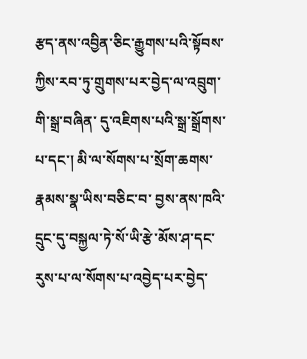རྩད་ནས་འབྱིན་ཅིང་རྒྱུགས་པའི་སྟོབས་ཀྱིས་རབ་ཏུ་གྲུགས་པར་བྱེད་ལ་འབྲུག་གི་སྒྲ་བཞིན་ དུ་འཇིགས་པའི་སྒྲ་སྒྲོགས་པ་དང་། མི་ལ་སོགས་པ་སྲོག་ཆགས་རྣམས་སྣ་ཡིས་བཅིང་བ་ བྱས་ནས་ཁའི་དྲུང་དུ་བསྐྱལ་ཏེ་སོ་ཡི་རྩེ་མོས་ཤ་དང་རུས་པ་ལ་སོགས་པ་འབྱེད་པར་བྱེད་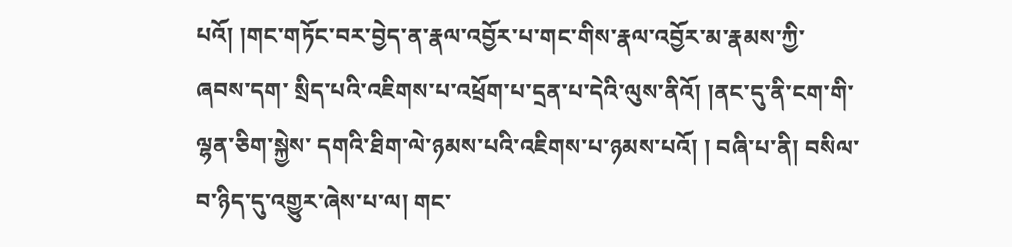པའོ། །གང་གཏོང་བར་བྱེད་ན་རྣལ་འབྱོར་པ་གང་གིས་རྣལ་འབྱོར་མ་རྣམས་ཀྱི་ཞབས་དག་ སྲིད་པའི་འཇིགས་པ་འཕྲོག་པ་དྲན་པ་དེའི་ལུས་ནིའོ། །ནང་དུ་ནི་ངག་གི་ལྷན་ཅིག་སྐྱེས་ དགའི་ཐིག་ལེ་ཉམས་པའི་འཇིགས་པ་ཉམས་པའོ། ། བཞི་པ་ནི། བསིལ་བ་ཉིད་དུ་འགྱུར་ཞེས་པ་ལ། གང་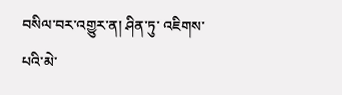བསིལ་བར་འགྱུར་ན། ཤིན་ཏུ་ འཇིགས་པའི་མེ་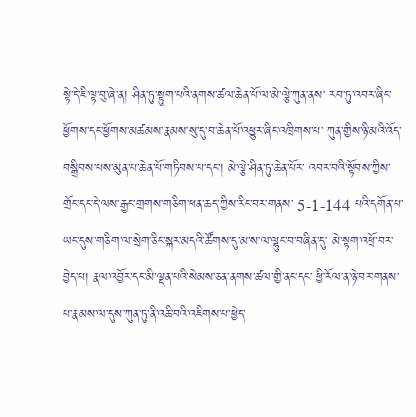སྟེ་དེ་ཇི་ལྟ་བུ་ཞེ་ན། ཤིན་ཏུ་སྟུག་པའི་ནགས་ཚལ་ཆེན་པོ་ལ་མེ་ལྕེ་ཀུན་ནས་ རབ་ཏུ་འབར་ཞིང་ཕྱོགས་དང་ཕྱོགས་མཚམས་རྣམས་སུ་དུ་བ་ཆེན་པོ་འཕྱུར་ཞིང་འཁྲིགས་པ་ ཀུན་གྱིས་ཉི་མའི་འོད་བསྒྲིབས་པས་མུན་པ་ཆེན་པོ་གཏིབས་པ་དང་། མེ་ལྕེ་ཤིན་ཏུ་ཆེན་པོར་ འབར་བའི་སྟོབས་ཀྱིས་གྲོང་དང་དེ་ལས་རྒྱང་གྲགས་གཅིག་ཕན་ཆད་ཀྱིས་རིང་བར་གནས་ 5-1-144 པའི་དགོན་པ་ཡང་དུས་གཅིག་ལ་སྲེག་ཅིང་སྐར་མདའི་ཚོགས་དུ་མ་ས་ལ་ལྷུང་བ་བཞིན་དུ་ མེ་སྟག་འཕྲོ་བར་བྱེད་པ། རྣལ་འབྱོར་དང་མི་ལྡན་པའི་སེམས་ཅན་ནགས་ཚལ་གྱི་ནང་དང་ ཕྱི་རོལ་ན་ཉེ་བར་གནས་པ་རྣམས་ལ་དུས་ཀུན་ཏུ་ནི་འཆི་བའི་འཇིགས་པ་ཕྱེད་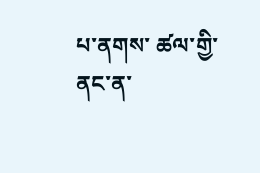པ་ནགས་ ཚལ་གྱི་ནང་ན་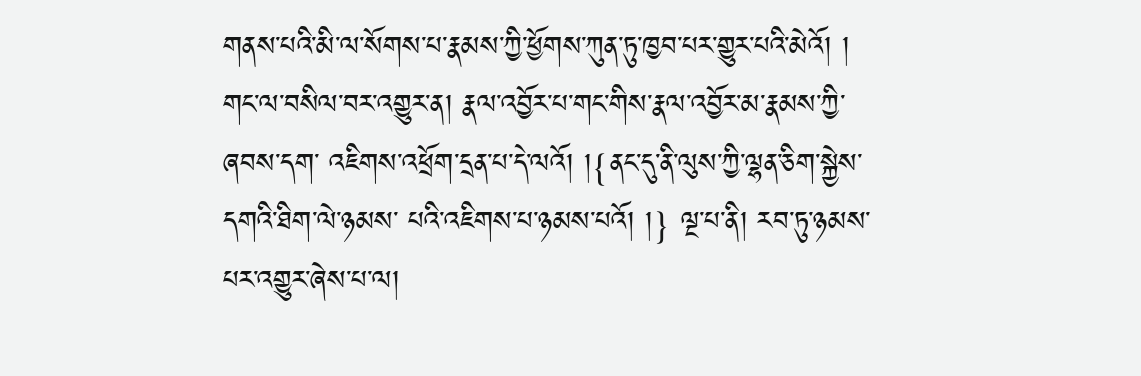གནས་པའི་མི་ལ་སོགས་པ་རྣམས་ཀྱི་ཕྱོགས་ཀུན་ཏུ་ཁྱབ་པར་གྱུར་པའི་མེའོ། ། གང་ལ་བསིལ་བར་འགྱུར་ན། རྣལ་འབྱོར་པ་གང་གིས་རྣལ་འབྱོར་མ་རྣམས་ཀྱི་ཞབས་དག་ འཇིགས་འཕྲོག་དྲན་པ་དེ་ལའོ། །{ནང་དུ་ནི་ལུས་ཀྱི་ལྷན་ཅིག་སྐྱེས་དགའི་ཐིག་ལེ་ཉམས་ པའི་འཇིགས་པ་ཉམས་པའོ། །} ལྔ་པ་ནི། རབ་ཏུ་ཉམས་པར་འགྱུར་ཞེས་པ་ལ།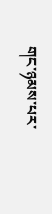གང་ཉམས་པར་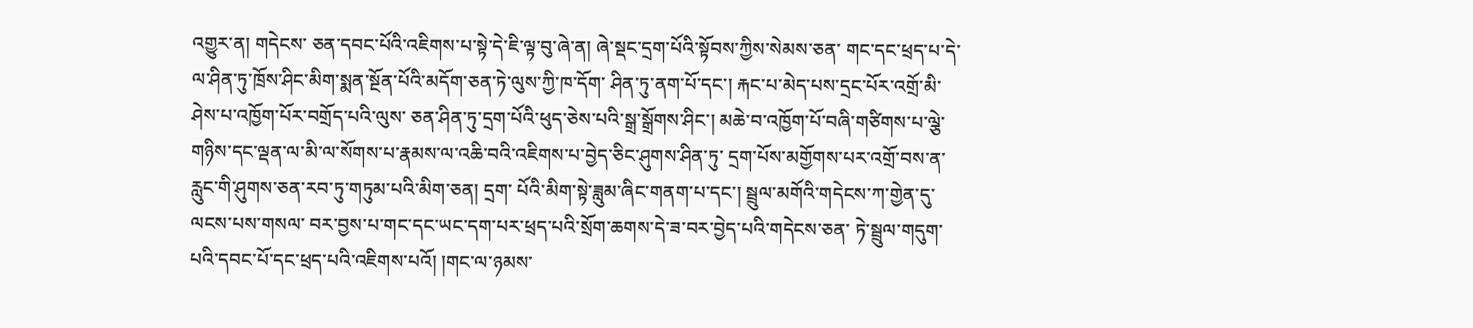འགྱུར་ན། གདེངས་ ཅན་དབང་པོའི་འཇིགས་པ་སྟེ་དེ་ཇི་ལྟ་བུ་ཞེ་ན། ཞེ་སྡང་དྲག་པོའི་སྟོབས་ཀྱིས་སེམས་ཅན་ གང་དང་ཕྲད་པ་དེ་ལ་ཤིན་ཏུ་ཁྲོས་ཤིང་མིག་སྨན་སྔོན་པོའི་མདོག་ཅན་ཏེ་ལུས་ཀྱི་ཁ་དོག་ ཤིན་ཏུ་ནག་པོ་དང་། རྐང་པ་མེད་པས་དྲང་པོར་འགྲོ་མི་ཤེས་པ་འཁྱོག་པོར་བགྲོད་པའི་ལུས་ ཅན་ཤིན་ཏུ་དྲག་པོའི་ཕུད་ཅེས་པའི་སྒྲ་སྒྲོགས་ཤིང་། མཆེ་བ་འཁྱོག་པོ་བཞི་གཙིགས་པ་ལྕེ་ གཉིས་དང་ལྡན་ལ་མི་ལ་སོགས་པ་རྣམས་ལ་འཆི་བའི་འཇིགས་པ་བྱེད་ཅིང་ཤུགས་ཤིན་ཏུ་ དྲག་པོས་མགྱོགས་པར་འགྲོ་བས་ན་རླུང་གི་ཤུགས་ཅན་རབ་ཏུ་གཏུམ་པའི་མིག་ཅན། དྲག་ པོའི་མིག་སྟེ་ཟླུམ་ཞིང་གནག་པ་དང་། སྦྲུལ་མགོའི་གདེངས་ཀ་གྱེན་དུ་ལངས་པས་གསལ་ བར་བྱས་པ་གང་དང་ཡང་དག་པར་ཕྲད་པའི་སྲོག་ཆགས་དེ་ཟ་བར་བྱེད་པའི་གདེངས་ཅན་ ཏེ་སྦྲུལ་གདུག་པའི་དབང་པོ་དང་ཕྲད་པའི་འཇིགས་པའོ། །གང་ལ་ཉམས་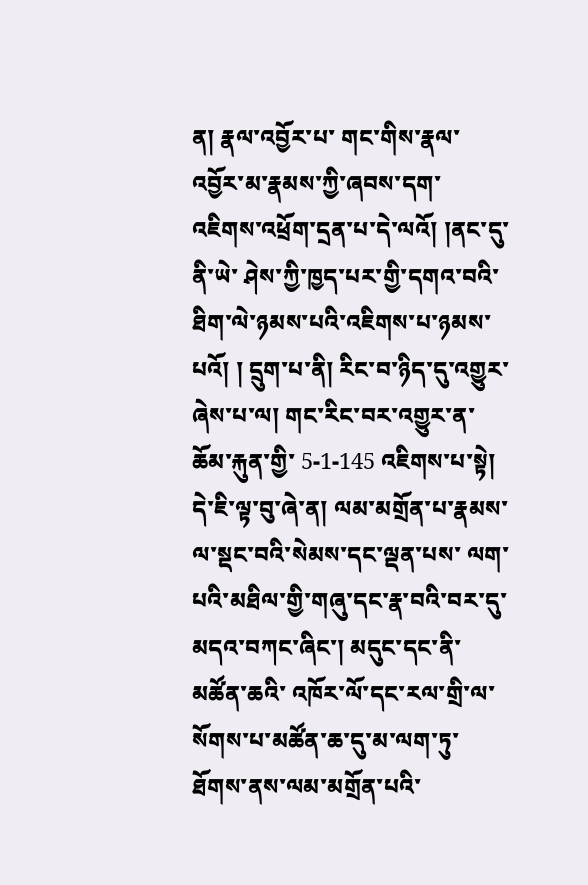ན། རྣལ་འབྱོར་པ་ གང་གིས་རྣལ་འབྱོར་མ་རྣམས་ཀྱི་ཞབས་དག་འཇིགས་འཕྲོག་དྲན་པ་དེ་ལའོ། །ནང་དུ་ནི་ཡེ་ ཤེས་ཀྱི་ཁྱད་པར་གྱི་དགའ་བའི་ཐིག་ལེ་ཉམས་པའི་འཇིགས་པ་ཉམས་པའོ། ། དྲུག་པ་ནི། རིང་བ་ཉིད་དུ་འགྱུར་ཞེས་པ་ལ། གང་རིང་བར་འགྱུར་ན་ཆོམ་རྐུན་གྱི་ 5-1-145 འཇིགས་པ་སྟེ། དེ་ཇི་ལྟ་བུ་ཞེ་ན། ལམ་མགྲོན་པ་རྣམས་ལ་སྡང་བའི་སེམས་དང་ལྡན་པས་ ལག་པའི་མཐིལ་གྱི་གཞུ་དང་རྣ་བའི་བར་དུ་མདའ་བཀང་ཞིང་། མདུང་དང་ནི་མཚོན་ཆའི་ འཁོར་ལོ་དང་རལ་གྲི་ལ་སོགས་པ་མཚོན་ཆ་དུ་མ་ལག་ཏུ་ཐོགས་ནས་ལམ་མགྲོན་པའི་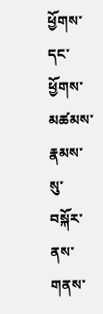ཕྱོགས་དང་ཕྱོགས་མཚམས་རྣམས་སུ་བསྐོར་ནས་གནས་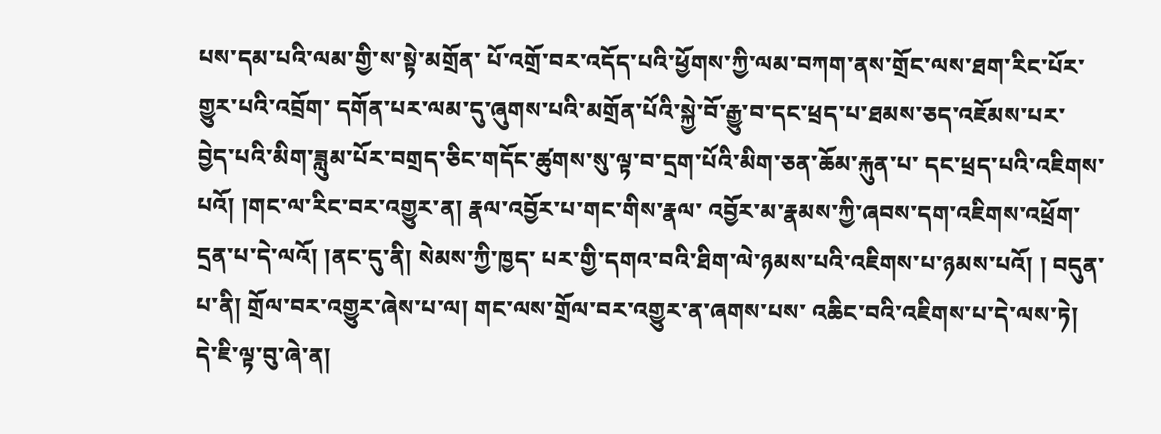པས་དམ་པའི་ལམ་གྱི་ས་སྟེ་མགྲོན་ པོ་འགྲོ་བར་འདོད་པའི་ཕྱོགས་ཀྱི་ལམ་བཀག་ནས་གྲོང་ལས་ཐག་རིང་པོར་གྱུར་པའི་འབྲོག་ དགོན་པར་ལམ་དུ་ཞུགས་པའི་མགྲོན་པོའི་སྐྱེ་བོ་རྒྱུ་བ་དང་ཕྲད་པ་ཐམས་ཅད་འཇོམས་པར་ བྱེད་པའི་མིག་ཟླུམ་པོར་བགྲད་ཅིང་གདོང་ཚུགས་སུ་ལྟ་བ་དྲག་པོའི་མིག་ཅན་ཆོམ་རྐུན་པ་ དང་ཕྲད་པའི་འཇིགས་པའོ། །གང་ལ་རིང་བར་འགྱུར་ན། རྣལ་འབྱོར་པ་གང་གིས་རྣལ་ འབྱོར་མ་རྣམས་ཀྱི་ཞབས་དག་འཇིགས་འཕྲོག་དྲན་པ་དེ་ལའོ། །ནང་དུ་ནི། སེམས་ཀྱི་ཁྱད་ པར་གྱི་དགའ་བའི་ཐིག་ལེ་ཉམས་པའི་འཇིགས་པ་ཉམས་པའོ། ། བདུན་པ་ནི། གྲོལ་བར་འགྱུར་ཞེས་པ་ལ། གང་ལས་གྲོལ་བར་འགྱུར་ན་ཞགས་པས་ འཆིང་བའི་འཇིགས་པ་དེ་ལས་ཏེ། དེ་ཇི་ལྟ་བུ་ཞེ་ན།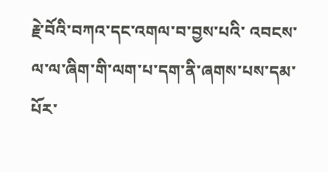རྗེ་བོའི་བཀའ་དང་འགལ་བ་བྱས་པའི་ འབངས་ལ་ལ་ཞིག་གི་ལག་པ་དག་ནི་ཞགས་པས་དམ་པོར་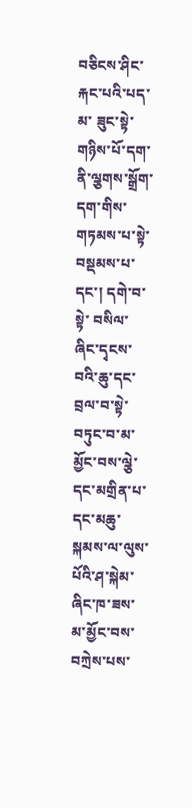བཅིངས་ཤིང་རྐང་པའི་པད་མ་ ཟུང་སྟེ་གཉིས་པོ་དག་ནི་ལྕགས་སྒྲོག་དག་གིས་གཏམས་པ་སྟེ་བསྡམས་པ་དང་། དགེ་བ་སྟེ་ བསིལ་ཞིང་དྭངས་བའི་ཆུ་དང་བྲལ་བ་སྟེ་བཏུང་བ་མ་མྱོང་བས་ལྕེ་དང་མགྲིན་པ་དང་མཆུ་ སྐམས་ལ་ལུས་པོའི་ཤ་སྐེམ་ཞིང་ཁ་ཟས་མ་མྱོང་བས་བཀྲེས་པས་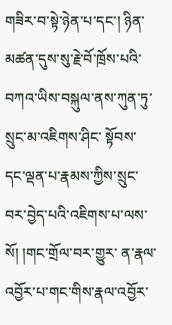གཟིར་བ་སྟེ་ཉེན་པ་དང་། ཉིན་མཚན་དུས་སུ་རྗེ་བོ་ཁྲོས་པའི་བཀའ་ཡིས་བསྐུལ་ནས་ཀུན་ཏུ་སྲུང་མ་འཇིགས་ཤིང་ སྟོབས་དང་ལྡན་པ་རྣམས་ཀྱིས་སྲུང་བར་བྱེད་པའི་འཇིགས་པ་ལས་སོ། །གང་གྲོལ་བར་གྱུར་ ན་རྣལ་འབྱོར་པ་གང་གིས་རྣལ་འབྱོར་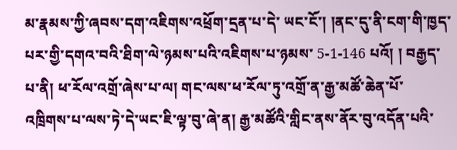མ་རྣམས་ཀྱི་ཞབས་དག་འཇིགས་འཕྲོག་དྲན་པ་དེ་ ཡང་ངོ་། །ནང་དུ་ནི་ངག་གི་ཁྱད་པར་གྱི་དགའ་བའི་ཐིག་ལེ་ཉམས་པའི་འཇིགས་པ་ཉམས་ 5-1-146 པའོ། ། བརྒྱད་པ་ནི། ཕ་རོལ་འགྲོ་ཞེས་པ་ལ། གང་ལས་ཕ་རོལ་ཏུ་འགྲོ་ན་རྒྱ་མཚོ་ཆེན་པོ་ འཁྲིགས་པ་ལས་ཏེ་དེ་ཡང་ཇི་ལྟ་བུ་ཞེ་ན། རྒྱ་མཚོའི་གླིང་ནས་ནོར་བུ་འདོན་པའི་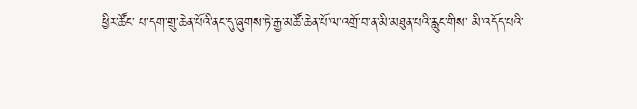ཕྱིར་ཚོང་ པ་དག་གྲུ་ཆེན་པོའི་ནང་དུ་ཞུགས་ཏེ་རྒྱ་མཚོ་ཆེན་པོ་ལ་འགྲོ་བ་ན་མི་མཐུན་པའི་རླུང་གིས་ མི་འདོད་པའི་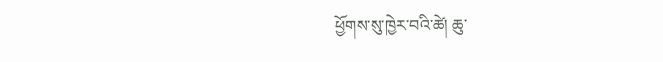ཕྱོགས་སུ་ཁྱེར་བའི་ཚེ། ཆུ་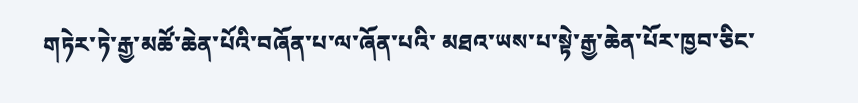གཏེར་ཏེ་རྒྱ་མཚོ་ཆེན་པོའི་བཞོན་པ་ལ་ཞོན་པའི་ མཐའ་ཡས་པ་སྟེ་རྒྱ་ཆེན་པོར་ཁྱབ་ཅིང་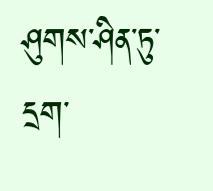ཤུགས་ཤིན་ཏུ་དྲག་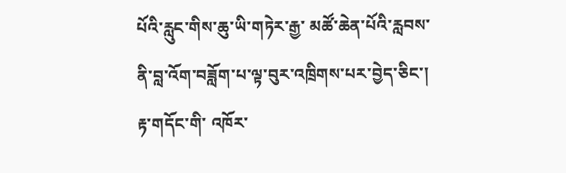པོའི་རླུང་གིས་ཆུ་ཡི་གཏེར་རྒྱ་ མཚོ་ཆེན་པོའི་རླབས་ནི་བླ་འོག་བཟློག་པ་ལྟ་བུར་འཁྲིགས་པར་བྱེད་ཅིང་། རྟ་གདོང་གི་ འཁོར་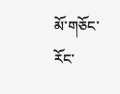མོ་གཅོང་རོང་